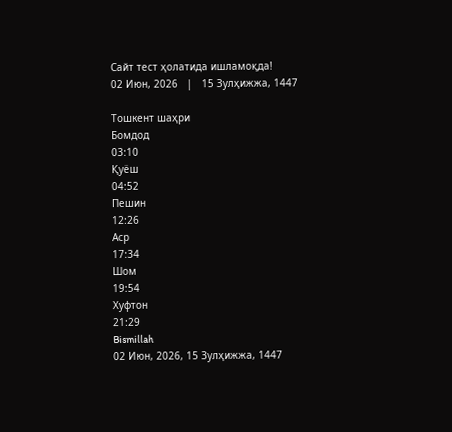Сайт тест ҳолатида ишламоқда!
02 Июн, 2026   |   15 Зулҳижжа, 1447

Тошкент шаҳри
Бомдод
03:10
Қуёш
04:52
Пешин
12:26
Аср
17:34
Шом
19:54
Хуфтон
21:29
Bismillah
02 Июн, 2026, 15 Зулҳижжа, 1447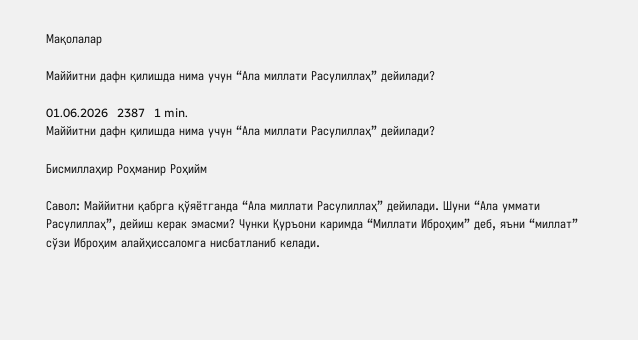Мақолалар

Маййитни дафн қилишда нима учун “Ала миллати Расулиллаҳ” дейилади?

01.06.2026   2387   1 min.
Маййитни дафн қилишда нима учун “Ала миллати Расулиллаҳ” дейилади?

Бисмиллаҳир Роҳманир Роҳийм

Савол: Маййитни қабрга қўяётганда “Ала миллати Расулиллаҳ” дейилади. Шуни “Ала уммати Расулиллаҳ”, дейиш керак эмасми? Чунки Қуръони каримда “Миллати Иброҳим” деб, яъни “миллат” сўзи Иброҳим алайҳиссаломга нисбатланиб келади.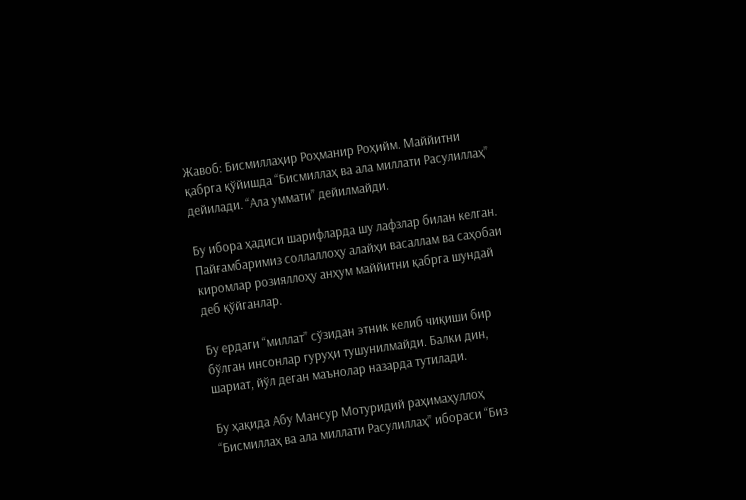Жавоб: Бисмиллаҳир Роҳманир Роҳийм. Маййитни қабрга қўйишда “Бисмиллаҳ ва ала миллати Расулиллаҳ” дейилади. “Ала уммати” дейилмайди.

Бу ибора ҳадиси шарифларда шу лафзлар билан келган. Пайғамбаримиз соллаллоҳу алайҳи васаллам ва саҳобаи киромлар розияллоҳу анҳум маййитни қабрга шундай деб қўйганлар.

Бу ердаги “миллат” сўзидан этник келиб чиқиши бир бўлган инсонлар гуруҳи тушунилмайди. Балки дин, шариат, йўл деган маънолар назарда тутилади.

Бу ҳақида Абу Мансур Мотуридий раҳимаҳуллоҳ “Бисмиллаҳ ва ала миллати Расулиллаҳ” ибораси “Биз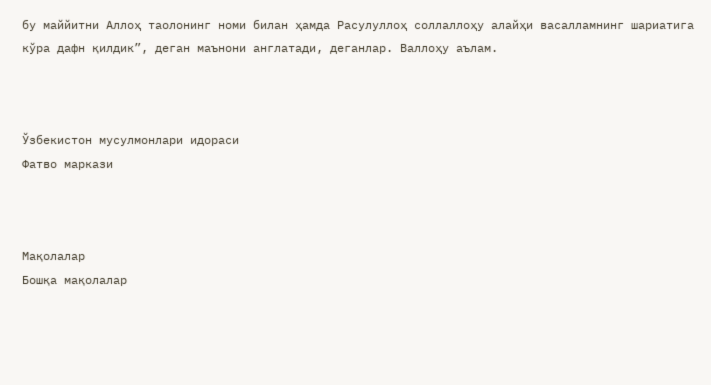бу маййитни Аллоҳ таолонинг номи билан ҳамда Расулуллоҳ соллаллоҳу алайҳи васалламнинг шариатига кўра дафн қилдик”, деган маънони англатади, деганлар. Валлоҳу аълам.



Ўзбекистон мусулмонлари идораси
Фатво маркази



Мақолалар
Бошқа мақолалар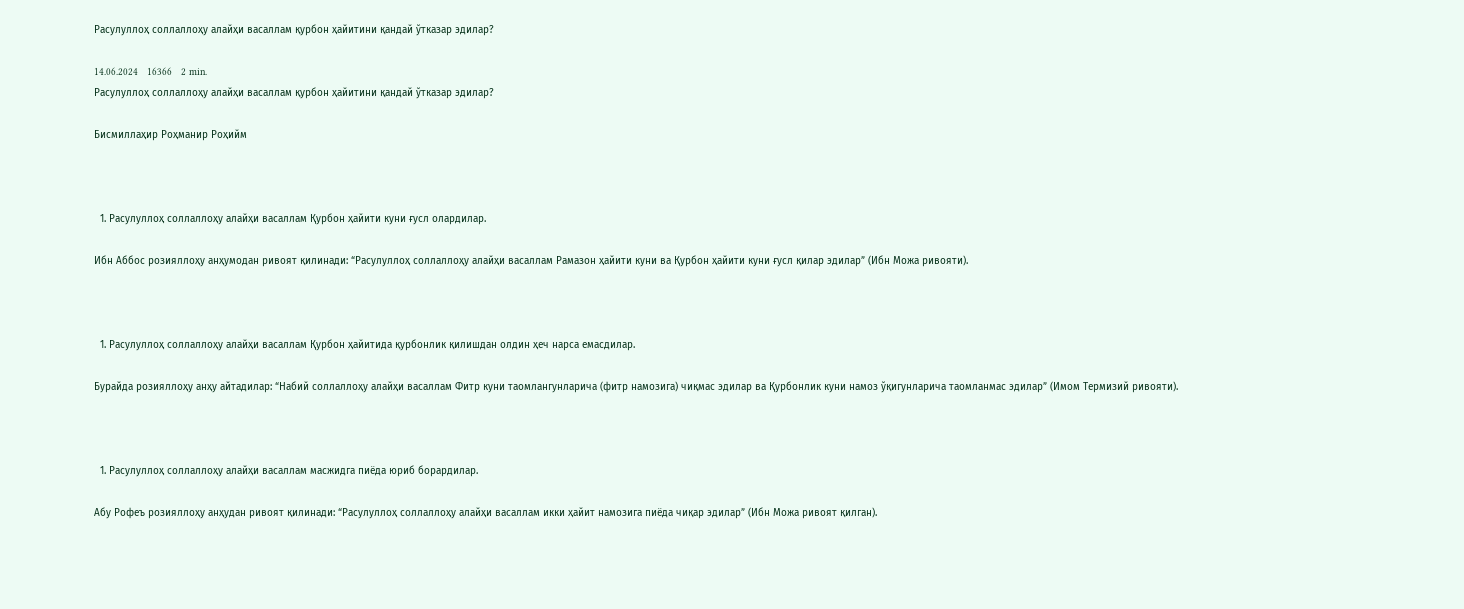Расулуллоҳ соллаллоҳу алайҳи васаллам қурбон ҳайитини қандай ўтказар эдилар?

14.06.2024   16366   2 min.
Расулуллоҳ соллаллоҳу алайҳи васаллам қурбон ҳайитини қандай ўтказар эдилар?

Бисмиллаҳир Роҳманир Роҳийм



  1. Расулуллоҳ соллаллоҳу алайҳи васаллам Қурбон ҳайити куни ғусл олардилар.

Ибн Аббос розияллоҳу анҳумодан ривоят қилинади: “Расулуллоҳ соллаллоҳу алайҳи васаллам Рамазон ҳайити куни ва Қурбон ҳайити куни ғусл қилар эдилар” (Ибн Можа ривояти).



  1. Расулуллоҳ соллаллоҳу алайҳи васаллам Қурбон ҳайитида қурбонлик қилишдан олдин ҳеч нарса емасдилар.

Бурайда розияллоҳу анҳу айтадилар: “Набий соллаллоҳу алайҳи васаллам Фитр куни таомлангунларича (фитр намозига) чиқмас эдилар ва Қурбонлик куни намоз ўқигунларича таомланмас эдилар” (Имом Термизий ривояти).



  1. Расулуллоҳ соллаллоҳу алайҳи васаллам масжидга пиёда юриб борардилар.

Абу Рофеъ розияллоҳу анҳудан ривоят қилинади: “Расулуллоҳ соллаллоҳу алайҳи васаллам икки ҳайит намозига пиёда чиқар эдилар” (Ибн Можа ривоят қилган).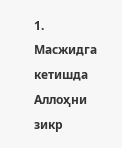1. Масжидга кетишда Аллоҳни зикр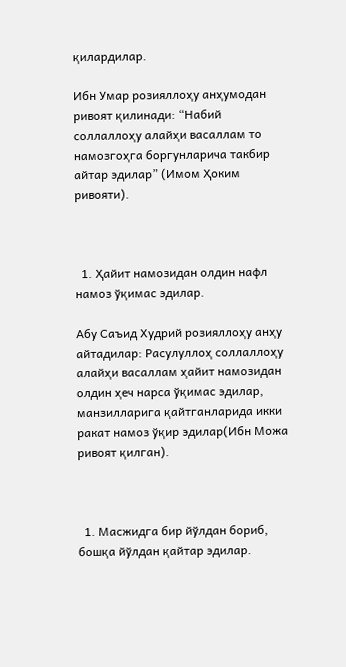қилардилар.

Ибн Умар розияллоҳу анҳумодан ривоят қилинади: “Набий соллаллоҳу алайҳи васаллам то намозгоҳга боргунларича такбир айтар эдилар” (Имом Ҳоким ривояти).



  1. Ҳайит намозидан олдин нафл намоз ўқимас эдилар.

Абу Саъид Худрий розияллоҳу анҳу айтадилар: Расулуллоҳ соллаллоҳу алайҳи васаллам ҳайит намозидан олдин ҳеч нарса ўқимас эдилар, манзилларига қайтганларида икки ракат намоз ўқир эдилар(Ибн Можа ривоят қилган).



  1. Масжидга бир йўлдан бориб, бошқа йўлдан қайтар эдилар.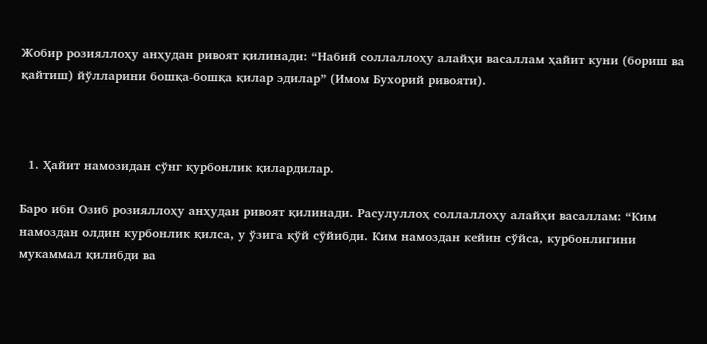Жобир розияллоҳу анҳудан ривоят қилинади: “Набий соллаллоҳу алайҳи васаллам ҳайит куни (бориш ва қайтиш) йўлларини бошқа-бошқа қилар эдилар” (Имом Бухорий ривояти).



  1. Ҳайит намозидан сўнг қурбонлик қилардилар.

Баро ибн Озиб розияллоҳу анҳудан ривоят қилинади. Расулуллоҳ соллаллоҳу алайҳи васаллам: “Ким намоздан олдин курбонлик қилса, у ўзига қўй сўйибди. Ким намоздан кейин сўйса, курбонлигини мукаммал қилибди ва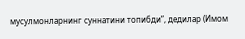мусулмонларнинг суннатини топибди”, дедилар (Имом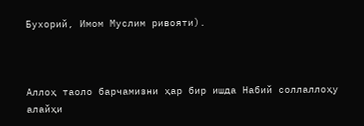Бухорий, Имом Муслим ривояти).



Аллоҳ таоло барчамизни ҳар бир ишда Набий соллаллоҳу алайҳи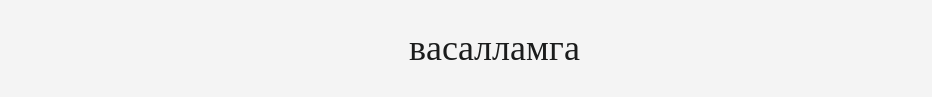васалламга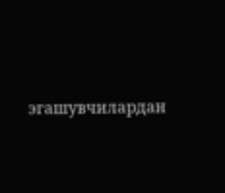эгашувчилардан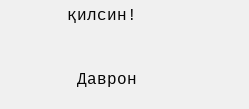қилсин!

 Даврон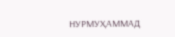НУРМУҲАММАД